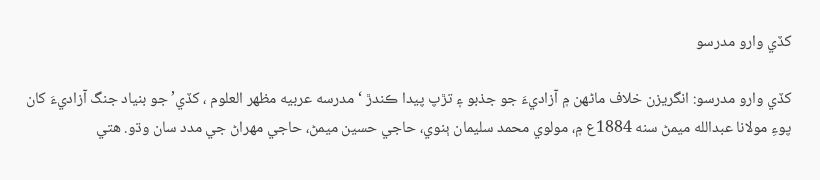کڏي وارو مدرسو

کڏي وارو مدرسو: انگريزن خلاف ماڻهن ۾ آزاديءَ جو جذبو ۽ تڙپ پيدا ڪندڙ ‘مدرسه عربيه مظھر العلوم ، کڏي’ جو بنياد جنگ آزاديءَ کان پوءِ مولانا عبدالله ميمڻ سنه 1884ع ۾، مولوي محمد سليمان ٻنوي، حاجي حسين ميمڻ، حاجي مھراڻ جي مدد سان وڌو. هتي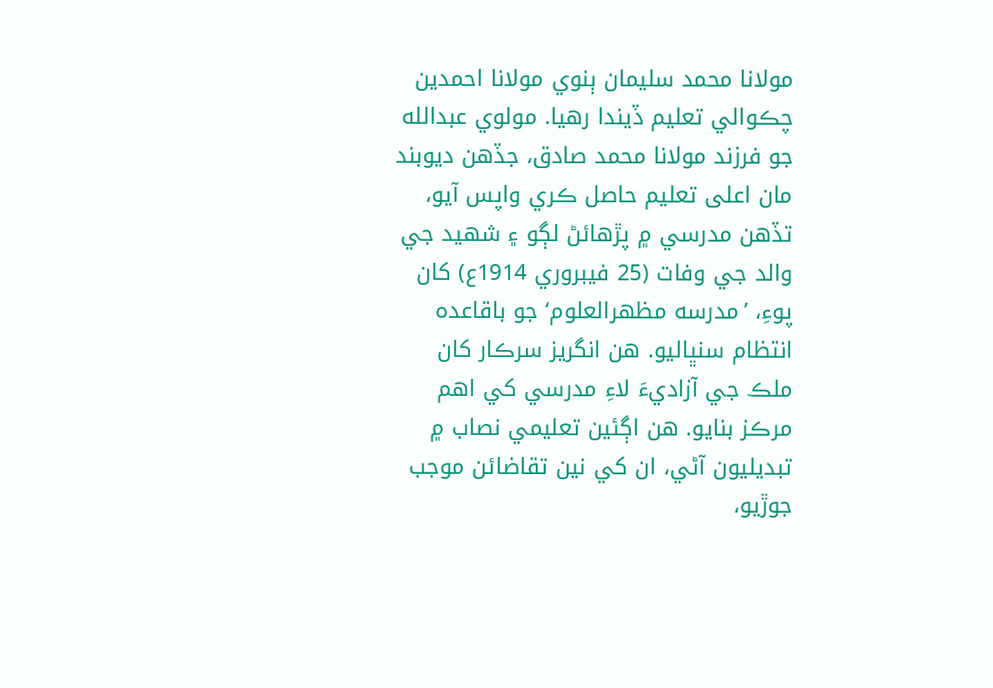مولانا محمد سليمان ٻنوي مولانا احمدين چڪوالي تعليم ڏيندا رهيا. مولوي عبدالله جو فرزند مولانا محمد صادق، جڏهن ديوبند مان اعلى تعليم حاصل ڪري واپس آيو، تڏهن مدرسي ۾ پڙهائڻ لڳو ۽ شھيد جي والد جي وفات (25 فيبروري 1914ع) کان پوءِ، ’مدرسه مظھرالعلوم‘ جو باقاعده انتظام سنڀاليو. هن انگريز سرڪار کان ملڪ جي آزاديءَ لاءِ مدرسي کي اھم مرڪز بنايو. هن اڳئين تعليمي نصاب ۾ تبديليون آڻي، ان کي نين تقاضائن موجب جوڙيو،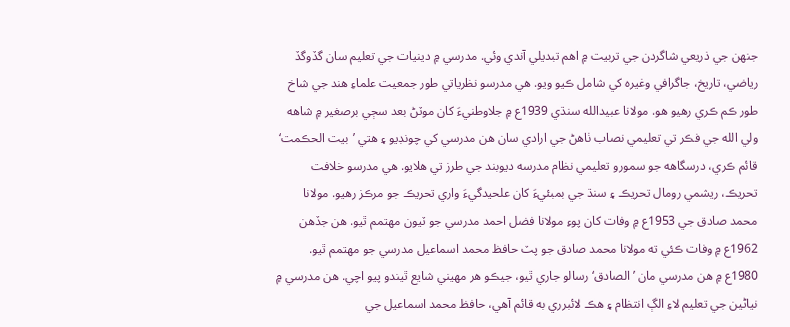جنھن جي ذريعي شاگردن جي تربيت ۾ اهم تبديلي آندي وئي. مدرسي ۾ دينيات جي تعليم سان گڏوگڏ رياضي، تاريخ، جاگرافي وغيره کي شامل ڪيو ويو. هي مدرسو نظرياتي طور جمعيت علماءِ هند جي شاخ طور ڪم ڪري رهيو هو. مولانا عبيدالله سنڌي 1939ع ۾ جلاوطنيءَ کان موٽڻ بعد سڄي برصغير ۾ شاهه ولي الله جي فڪر تي تعليمي نصاب ٺاهڻ جي ارادي سان هن مدرسي کي چونڊيو ۽ هتي ’بيت الحڪمت‘ قائم ڪري، درسگاهه جو سمورو تعليمي نظام مدرسه ديوبند جي طرز تي هلايو. هي مدرسو خلافت تحريڪ، ريشمي رومال تحريڪ ۽ سنڌ جي بمبئيءَ کان علحيدگيءَ واري تحريڪ جو مرڪز رهيو. مولانا محمد صادق جي 1953ع ۾ وفات کان پوءِ مولانا فضل احمد مدرسي جو ٽيون مھتمم ٿيو. هن جڏهن 1962ع ۾ وفات ڪئي ته مولانا محمد صادق جو پٽ حافظ محمد اسماعيل مدرسي جو مھتمم ٿيو. 1980ع ۾ هن مدرسي مان ’الصادق‘ رسالو جاري ٿيو، جيڪو هر مھيني شايع ٿيندو پيو اچي. هن مدرسي ۾ نياڻين جي تعليم لاءِ الڳ انتظام ۽ هڪ لائبرري به قائم آهي، حافظ محمد اسماعيل جي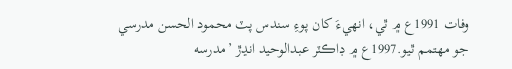وفات 1991ع ۾ ٿي، انهيءَ کان پوءِ سندس پٽ محمود الحسن مدرسي جو مھتمم ٿيو.1997ع ۾ ڊاڪٽر عبدالوحيد انڍڙ ’مدرسه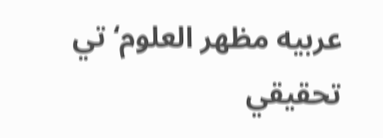عربيه مظھر العلوم‘ تي تحقيقي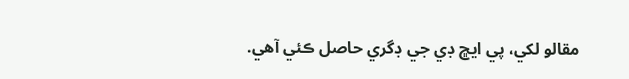مقالو لکي، پي ايڇ ڊي جي ڊگري حاصل ڪئي آهي.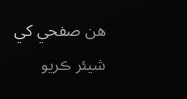هن صفحي کي شيئر ڪريو